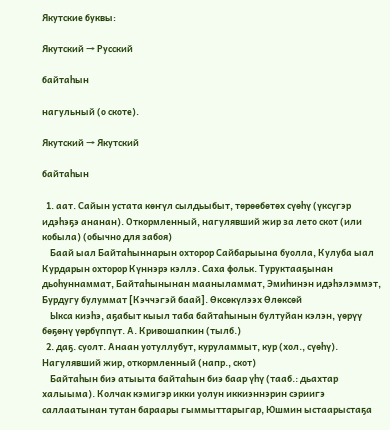Якутские буквы:

Якутский → Русский

байтаһын

нагульный (о скоте).

Якутский → Якутский

байтаһын

  1. аат. Сайын устата көҥүл сылдьыбыт, төрөөбөтөх сүөһү (үксүгэр идэһэҕэ ананан). Откормленный, нагулявший жир за лето скот (или кобыла) (обычно для забоя)
    Баай ыал Байтаһыннарын охторор Сайбарыына буолла, Кулуба ыал Курдарын охторор Күннэрэ кэллэ. Саха фольк. Туруктааҕынан дьоһуннаммат, Байтаһынынан мааныламмат, Эмиһинэн идэһэлэммэт, Бурдугу булуммат [Кэччэгэй баай]. Өксөкүлээх Өлөксөй
    Ыкса киэһэ, аҕабыт кыыл таба байтаһынын бултуйан кэлэн, үөрүү бөҕөнү үөрбүппүт. А. Кривошапкин (тылб.)
  2. даҕ. суолт. Анаан уотуллубут, куруламмыт, кур (хол., сүөһү). Нагулявший жир, откормленный (напр., скот)
    Байтаһын биэ атыыта байтаһын биэ баар үһү (тааб.: дьахтар халыыма). Колчак кэмигэр икки уолун иккиэннэрин сэриигэ саллаатынан тутан бараары гыммыттарыгар, Юшмин ыстаарыстаҕа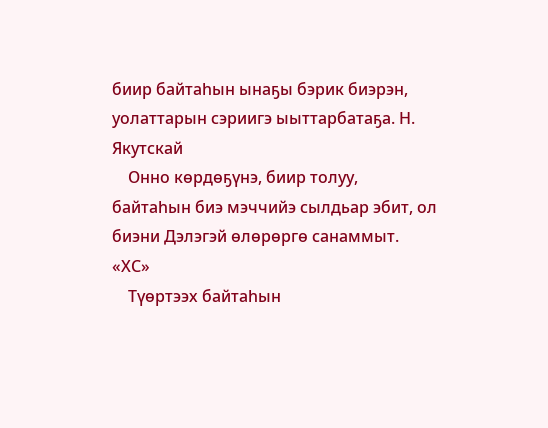биир байтаһын ынаҕы бэрик биэрэн, уолаттарын сэриигэ ыыттарбатаҕа. Н. Якутскай
    Онно көрдөҕүнэ, биир толуу, байтаһын биэ мэччийэ сылдьар эбит, ол биэни Дэлэгэй өлөрөргө санаммыт. «ХС»
    Түөртээх байтаһын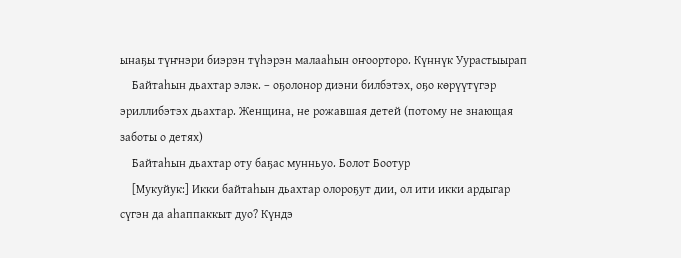ынаҕы түҥнэри биэрэн түһэрэн малааһын оҥоорторо. Күннүк Уурастыырап
    Байтаһын дьахтар элэк. – оҕолонор диэни билбэтэх, оҕо көрүүтүгэр эриллибэтэх дьахтар. Женщина, не рожавшая детей (потому не знающая заботы о детях)
    Байтаһын дьахтар оту баҕас мунньуо. Болот Боотур
    [Мукуйук:] Икки байтаһын дьахтар олороҕут дии, ол ити икки ардыгар сүгэн да аһаппаккыт дуо? Күндэ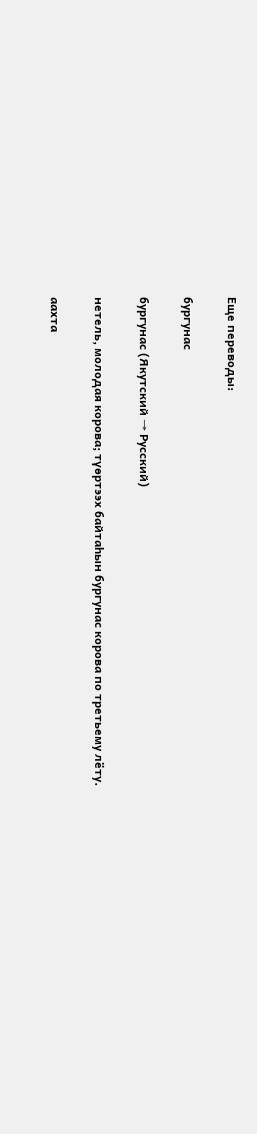Еще переводы:

бургунас

бургунас (Якутский → Русский)

нетель, молодая корова; түөртээх байтаһын бургунас корова по третьему лёту.

аахта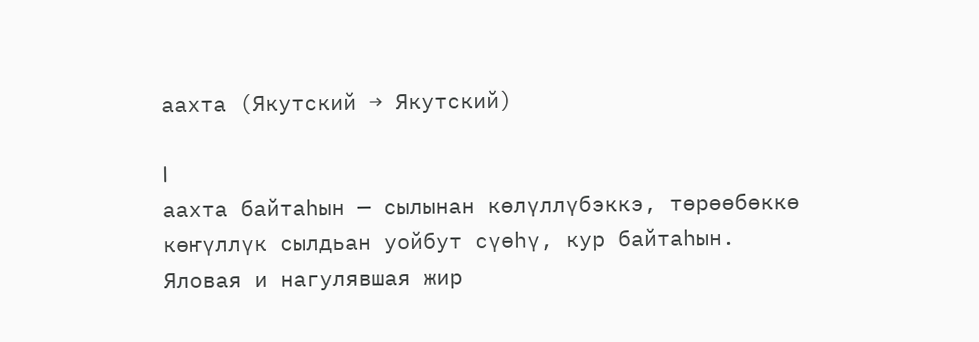аахта (Якутский → Якутский)

I
аахта байтаһын — сылынан көлүллүбэккэ, төрөөбөккө көҥүллүк сылдьан уойбут сүөһү, кур байтаһын. Яловая и нагулявшая жир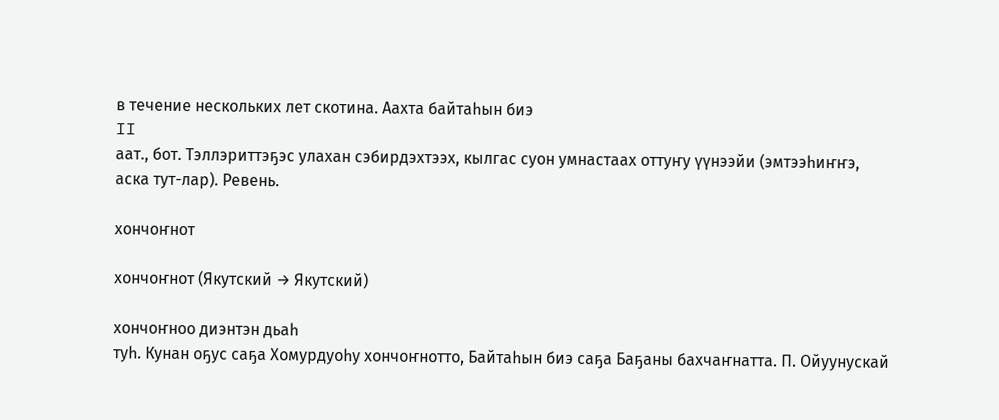в течение нескольких лет скотина. Аахта байтаһын биэ
II
аат., бот. Тэллэриттэҕэс улахан сэбирдэхтээх, кылгас суон умнастаах оттуҥу үүнээйи (эмтээһиҥҥэ, аска тут-лар). Ревень.

хончоҥнот

хончоҥнот (Якутский → Якутский)

хончоҥноо диэнтэн дьаһ
туһ. Кунан оҕус саҕа Хомурдуоһу хончоҥнотто, Байтаһын биэ саҕа Баҕаны бахчаҥнатта. П. Ойуунускай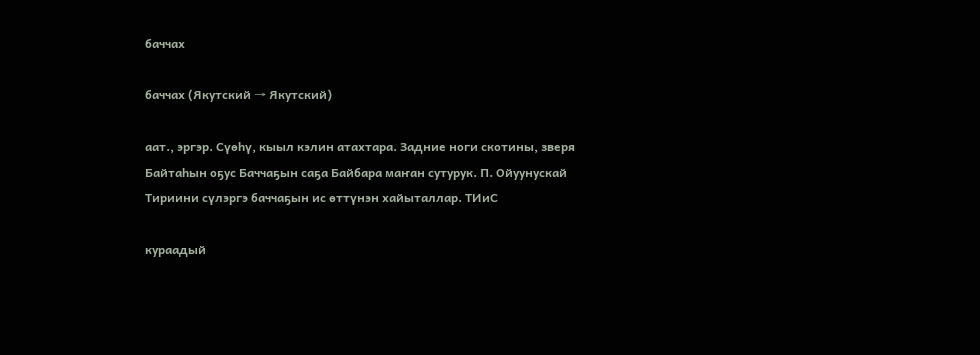баччах

баччах (Якутский → Якутский)

аат., эргэр. Сүөһү, кыыл кэлин атахтара. Задние ноги скотины, зверя
Байтаһын оҕус Баччаҕын саҕа Байбара маҥан сутурук. П. Ойуунускай
Тириини сүлэргэ баччаҕын ис өттүнэн хайыталлар. ТИиС

кураадый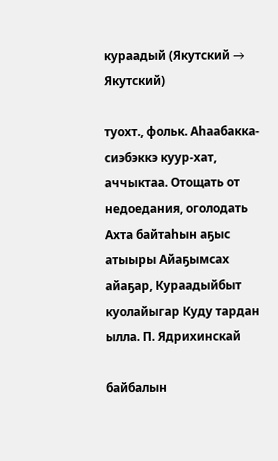кураадый (Якутский → Якутский)

туохт., фольк. Аһаабакка-сиэбэккэ куур-хат, аччыктаа. Отощать от недоедания, оголодать
Ахта байтаһын аҕыс атыыры Айаҕымсах айаҕар, Кураадыйбыт куолайыгар Куду тардан ылла. П. Ядрихинскай

байбалын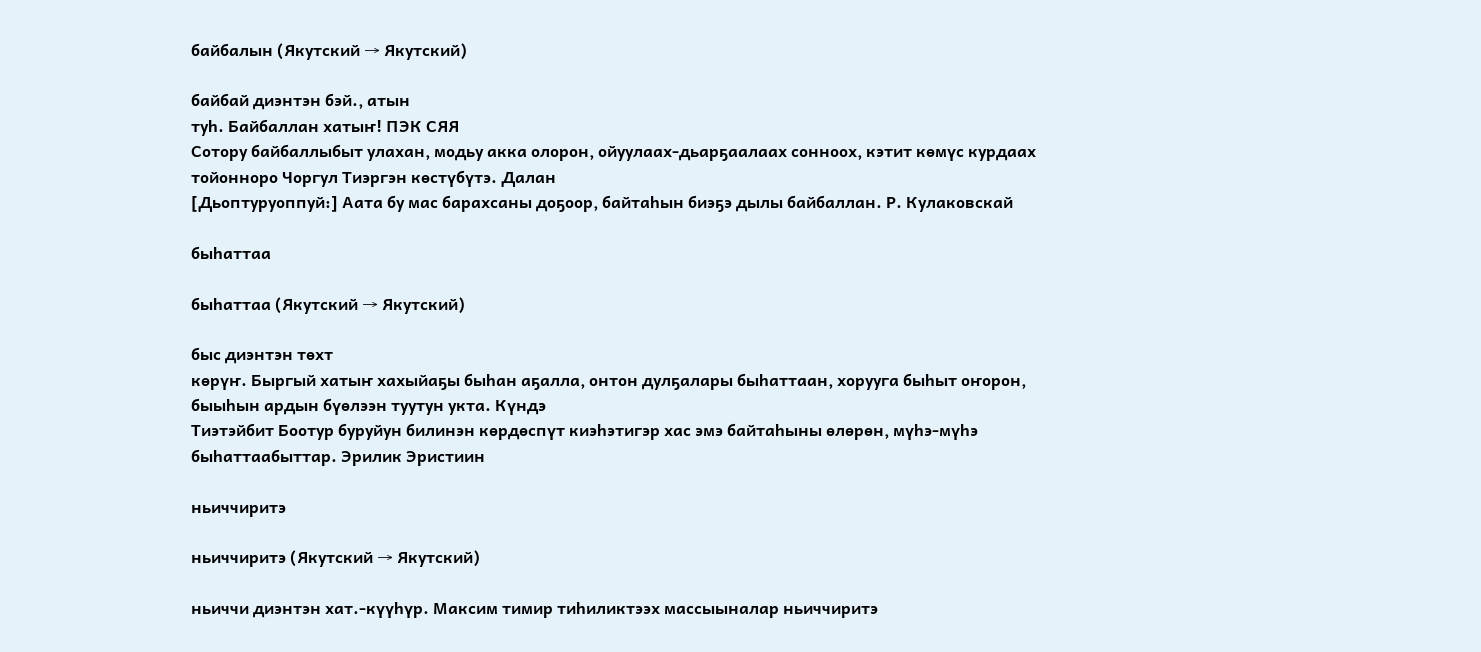байбалын (Якутский → Якутский)

байбай диэнтэн бэй., атын
туһ. Байбаллан хатыҥ! ПЭК СЯЯ
Сотору байбаллыбыт улахан, модьу акка олорон, ойуулаах-дьарҕаалаах сонноох, кэтит көмүс курдаах тойонноро Чоргул Тиэргэн көстүбүтэ. Далан
[Дьоптуруоппуй:] Аата бу мас барахсаны доҕоор, байтаһын биэҕэ дылы байбаллан. Р. Кулаковскай

быһаттаа

быһаттаа (Якутский → Якутский)

быс диэнтэн төхт
көрүҥ. Быргый хатыҥ хахыйаҕы быһан аҕалла, онтон дулҕалары быһаттаан, хорууга быһыт оҥорон, быыһын ардын бүөлээн туутун укта. Күндэ
Тиэтэйбит Боотур буруйун билинэн көрдөспүт киэһэтигэр хас эмэ байтаһыны өлөрөн, мүһэ-мүһэ быһаттаабыттар. Эрилик Эристиин

ньиччиритэ

ньиччиритэ (Якутский → Якутский)

ньиччи диэнтэн хат.-күүһүр. Максим тимир тиһиликтээх массыыналар ньиччиритэ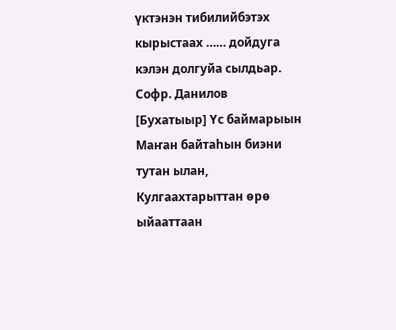үктэнэн тибилийбэтэх кырыстаах …… дойдуга кэлэн долгуйа сылдьар. Софр. Данилов
[Бухатыыр] Үс баймарыын Маҥан байтаһын биэни тутан ылан, Кулгаахтарыттан өрө ыйааттаан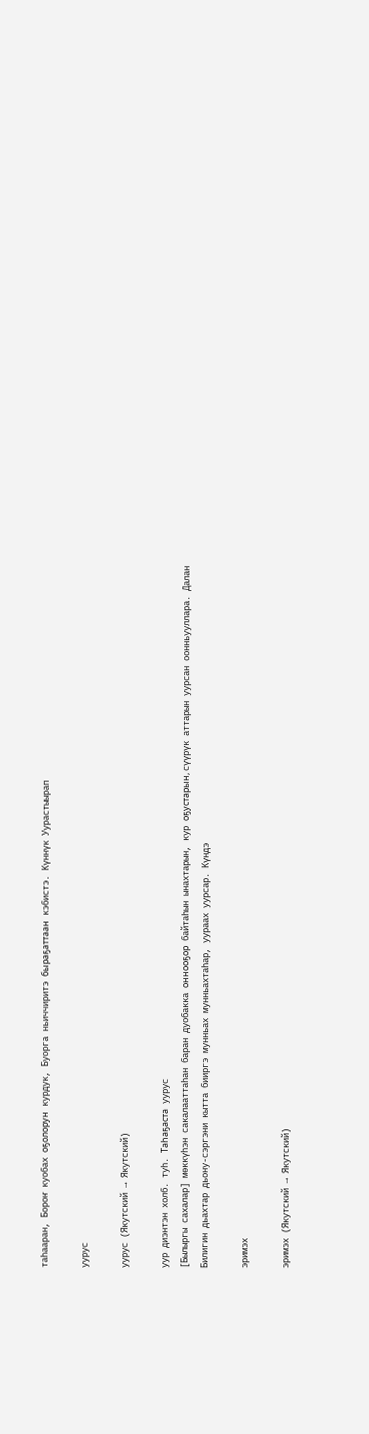таһааран, Бороҥ куобах оҕолорун курдук, Буорга ньиччиритэ быраҕаттаан кэбистэ. Күннүк Уурастыырап

уурус

уурус (Якутский → Якутский)

уур диэнтэн холб. туһ. Таһаҕаста уурус
[Былыргы сахалар] мөккүһэн сакалааттаһан баран дуобакка оннооҕор байтаһын ынахтарын, кур оҕустарын, сүүрүк аттарын уурсан оонньууллара. Далан
Билигин дьахтар дьону-сэргэни кытта бииргэ мунньах мунньахтаһар, уураах уурсар. Күндэ

эримэх

эримэх (Якутский → Якутский)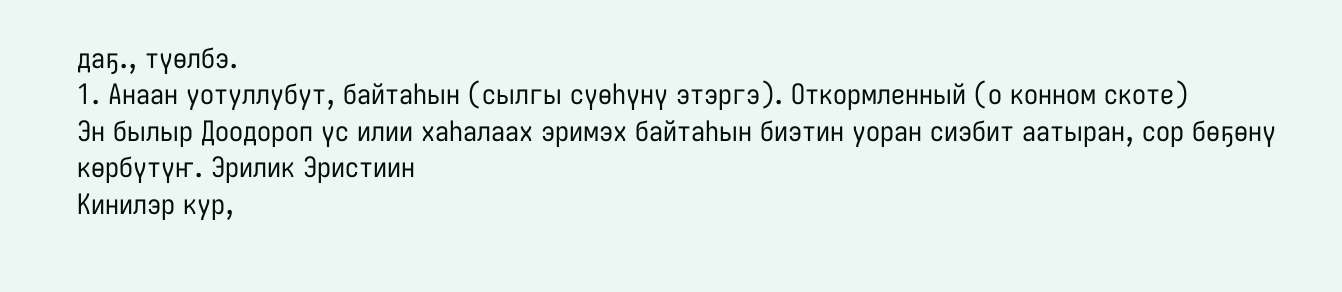даҕ., түөлбэ.
1. Анаан уотуллубут, байтаһын (сылгы сүөһүнү этэргэ). Откормленный (о конном скоте)
Эн былыр Доодороп үс илии хаһалаах эримэх байтаһын биэтин уоран сиэбит аатыран, сор бөҕөнү көрбүтүҥ. Эрилик Эристиин
Кинилэр кур,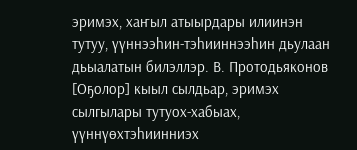эримэх, хаҥыл атыырдары илиинэн тутуу, үүннээһин-тэһииннээһин дьулаан дьыалатын билэллэр. В. Протодьяконов
[Оҕолор] кыыл сылдьар, эримэх сылгылары тутуох-хабыах, үүннүөхтэһиинниэх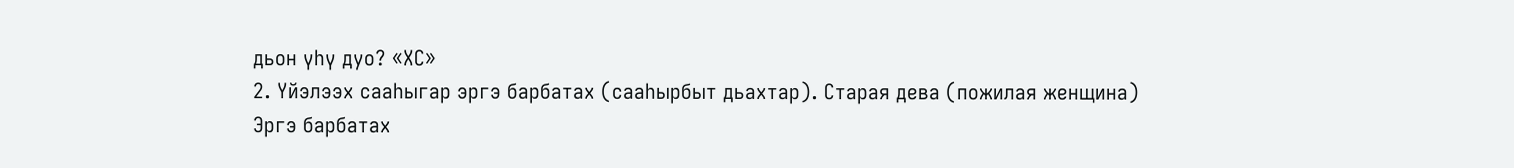дьон үһү дуо? «ХС»
2. Үйэлээх сааһыгар эргэ барбатах (сааһырбыт дьахтар). Старая дева (пожилая женщина)
Эргэ барбатах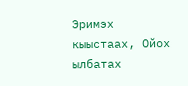Эримэх кыыстаах, Ойох ылбатах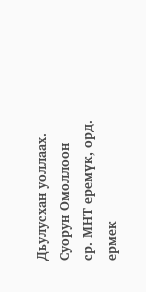Дьулусхан уоллаах. Суорун Омоллоон
ср. МНТ еремүк, орд. ермек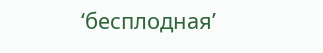‘бесплодная’